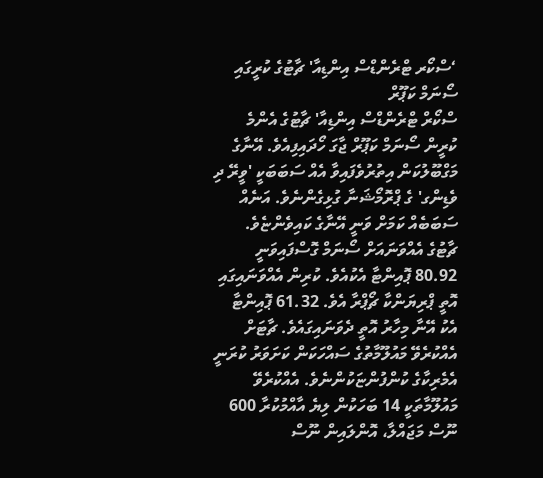‘ސްކޯރ ޓްރެންޑްސް އިންޑިއާ' ޗާޓުގެ ކުރީގައި ސޯނަމް ކަޕޫރް
ސްކޯރް ޓްރެންޑްސް އިންޑިއާ' ޗާޓުގެ އެންމެ ކުރީން ސޯނަމް ކަޕޫރް ޖާގަ ހޯދައިފިއެވެ. އޭނާގެ މަގްބޫލުކަން އިތުރުވެފައިވާ އެއް ސަބަބަކީ 'ވީރޭ ދި ވެޑިންގ' ގެ ޕްރޮމޯޝަނާ ގުޅިގެންނެވެ. އަނެއް ސަބަބެއް ކަމަށް ވަނީ އޭނާގެ ކައިވެންޏެވެ.
ޗާޓުގެ އެއްވަނައަށް ސޯނަމް ގޮސްފައިވަނީ 80.92 ޕޮއިންޓާ އެކުއެވެ. ކުރިން އެއްވަނައިގައި އޮތީ ޕްރިޔަންކާ ޗޯޕްރާ އެވެ. 61.32 ޕޮއިންޓާ އެކު އޭނާ މިހާރު އޮތީ ދެވަނައިގައެވެ. ޗާޓަށް އެއްކުރެވޭ މައުލޫމާތުގެ ސައްހަކަން ކަށަވަރު ކުރަނީ އެމެރިކާގެ ކުންފުންޏަކުންނެވެ. އެއްކުރެވޭ މައުލޫމާތަކީ 14 ބަހަކުން ލިޔެ އާއްމުކުރާ 600 ނޫސް މަޖައްލާ، އޮންލައިން ނޫސް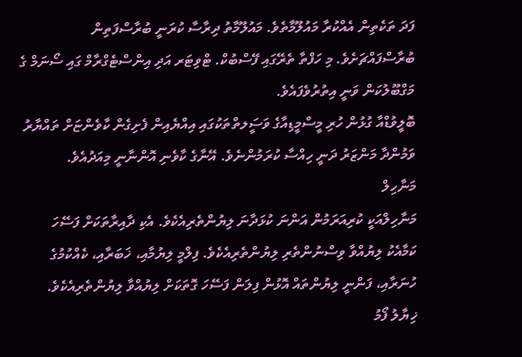ފަދަ ތަކެތިން އެއްކުރާ މައުލޫމާތެވެ. މައުލޫމާތު ދިރާސާ ކުރަނީ ބުރާސްފަތިން ބުރާސްފައްޗަށެވެ. މި ހަފްތާ ތެރޭގައި ފޭސްބުކް. ޓްވިޓަރ އަދި އިންސްޓެގްރާމް ގައި ސޯނަމް ގެ މަގްބޫލުކަން ވަނީ އިތުރުވެފައެވެ.
ބޮލީވުޑްއާ ގުޅުން ހުރި މީސްމީޑިއާގެ ވަސީަލތްތަކުގައި އިއްޔެއިން ފެށިގެން ކާވެންޏަށް ތައްޔާރު ވަމުންދާ މަންޒަރު ދަނީ ހިއްސާ ކުރަމުންނެވެ. އޭނާގެ ކާވެނި އޮންނާނީ މިއަދުއެވެ.
މަނާހިލް
މަނާހިލްއަކީ ކުރިއަރަމުން އަންނަ ކުޅަދާނަ ލިޔުންތެރިއެކެވެ. އެކި ދާއިރާތަކަށް ފަސޭހަ ކަމާއެކު ލިޔުއްވާ ވިސްނުންތެރި ލިޔުންތެރިއެކެވެ. ފިލްމީ ލިޔުމާއި، ޚަބަރާއި، ކެއްކުމުގެ ހުނަރާއި، ފަންނީ ލިޔުންތައް އޮޅުން ފިލަން ފަސޭހަ ގޮތަކަށް ލިޔުއްވާ ލިޔުންތެރިއެކެވެ.
ޚިޔާލު ފޯމު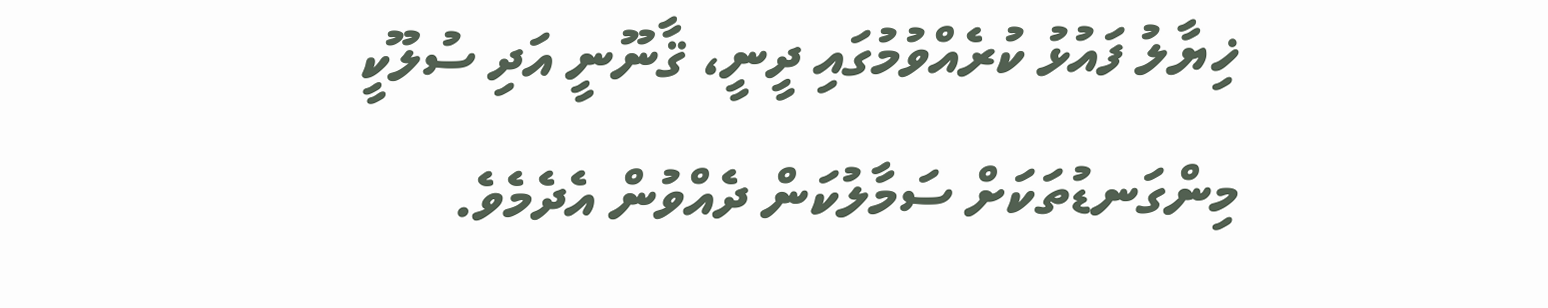ޚިޔާލު ފައުޅު ކުރެއްވުމުގައި ދީނީ، ޤާނޫނީ އަދި ސުލޫކީ މިންގަނޑުތަކަށް ސަމާލުކަން ދެއްވުން އެދެމެވެ.